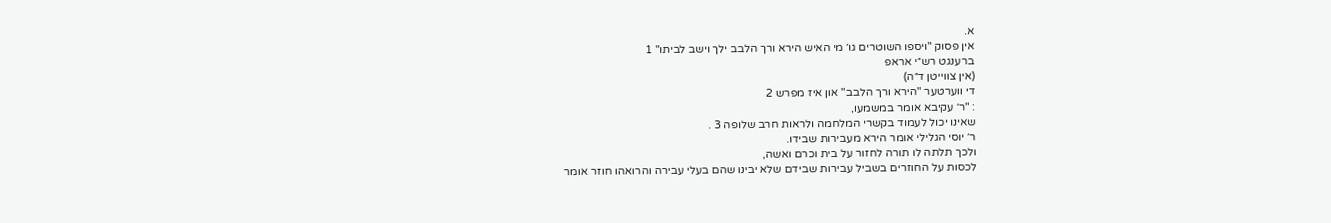א.
אין פסוק "ויספו השוטרים גו׳ מי האיש הירא ורך הלבב ילך וישב לביתו" 1
ברענגט רש״י אראפ
(אין צווייטן ד״ה)
די ווערטער "הירא ורך הלבב" און איז מפרש 2
: "ר׳ עקיבא אומר במשמעו,
שאינו יכול לעמוד בקשרי המלחמה ולראות חרב שלופה 3 .
ר׳ יוסי הגלילי אומר הירא מעבירות שבידו.
ולכך תלתה לו תורה לחזור על בית וכרם ואשה,
לכסות על החוזרים בשביל עבירות שבידם שלא יבינו שהם בעלי עבירה והרואהו חוזר אומר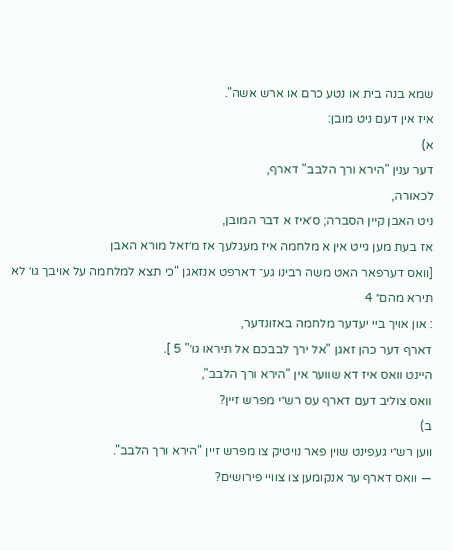שמא בנה בית או נטע כרם או ארש אשה".
איז אין דעם ניט מובן:
א)
דער ענין "הירא ורך הלבב" דארף,
לכאורה,
ניט האבן קיין הסברה; ס׳איז א דבר המובן,
אז בעת מען גייט אין א מלחמה איז מעגלעך אז מ׳זאל מורא האבן
[וואס דערפאר האט משה רבינו גע־ דארפט אנזאגן "כי תצא למלחמה על אויבך גו׳ לא תירא מהם״ 4
: און אויך ביי יעדער מלחמה באזונדער,
דארף דער כהן זאגן "אל ירך לבבכם אל תיראו גו׳" 5 ].
היינט וואס איז דא שווער אין "הירא ורך הלבב",
וואס צוליב דעם דארף עס רש״י מפרש זיין?
ב)
ווען רש״י געפינט שוין פאר נויטיק צו מפרש זיין "הירא ורך הלבב".
— וואס דארף ער אנקומען צו צוויי פירושים?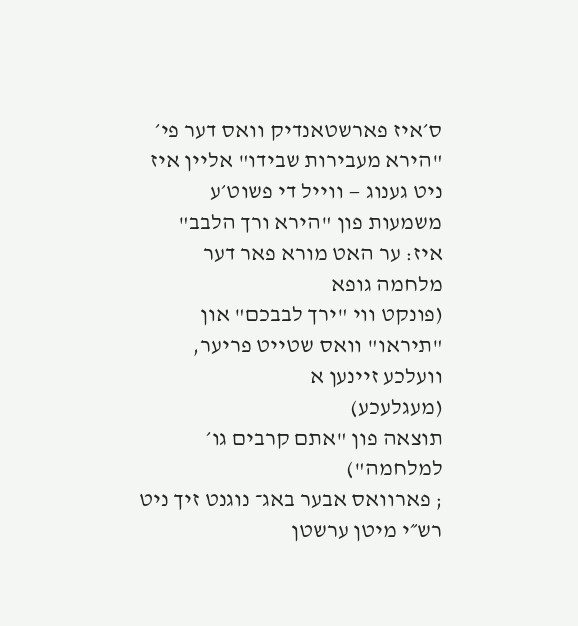ס׳איז פארשטאנדיק וואס דער פי׳ "הירא מעבירות שבידו" אליין איז ניט גענוג — ווייל די פשוט׳ע משמעות פון "הירא ורך הלבב" איז: ער האט מורא פאר דער מלחמה גופא
(פונקט ווי "ירך לבבכם" און "תיראו" וואס שטייט פריער,
וועלכע זיינען א
(מעגלעכע)
תוצאה פון "אתם קרבים גו׳ למלחמה")
; פארוואס אבער באג־ נוגנט זיך ניט רש״י מיטן ערשטן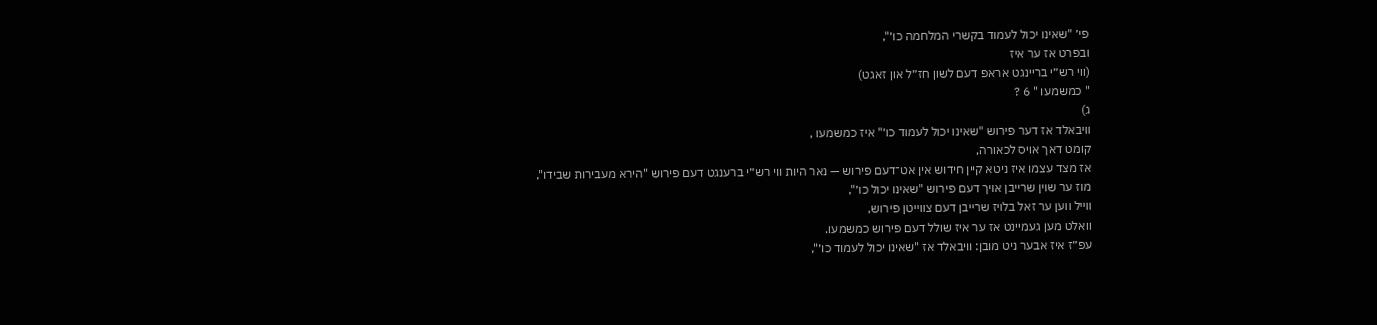פי׳ "שאינו יכול לעמוד בקשרי המלחמה כו׳",
ובפרט אז ער איז
(ווי רש״י בריינגט אראפ דעם לשון חז״ל און זאגט)
" כמשמעו " 6 ?
ג)
וויבאלד אז דער פירוש "שאינו יכול לעמוד כו׳" איז כמשמעו ,
קומט דאך אויס לכאורה,
אז מצד עצמו איז ניטא קיין חידוש אין אט־דעם פירוש — נאר היות ווי רש״י ברענגט דעם פירוש "הירא מעבירות שבידו",
מוז ער שוין שרייבן אויך דעם פירוש "שאינו יכול כו׳",
ווייל ווען ער זאל בלויז שרייבן דעם צווייטן פירוש,
וואלט מען געמיינט אז ער איז שולל דעם פירוש כמשמעו.
עפ״ז איז אבער ניט מובן: וויבאלד אז "שאינו יכול לעמוד כו׳",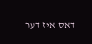דאס איז דער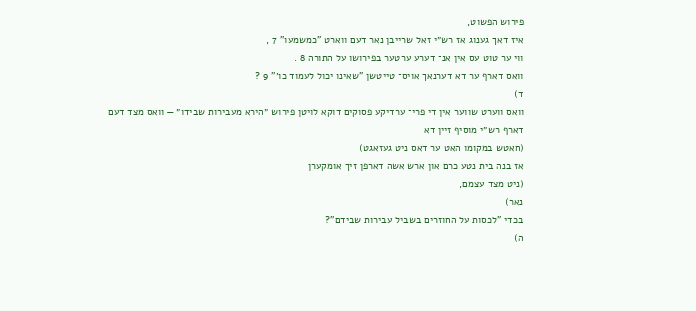פירוש הפשוט,
איז דאך גענוג אז רש״י זאל שרייבן נאר דעם ווארט "כמשמעו" 7 ,
ווי ער טוט עס אין אנ־ דערע ערטער בפירושו על התורה 8 .
וואס דארף ער דא דערנאך אויס־ טייטשן "שאינו יכול לעמוד כו׳" 9 ?
ד)
וואס ווערט שווער אין די פרי־ ערדיקע פסוקים דוקא לויטן פירוש ״הירא מעבירות שבידו״ — וואס מצד דעם דארף רש״י מוסיף זיין דא
(חאטש במקומו האט ער דאס ניט געזאגט)
אז בנה בית נטע כרם און ארש אשה דארפן זיך אומקערן
(ניט מצד עצמם,
נאר)
בכדי "לכסות על החוזרים בשביל עבירות שבידם"?
ה)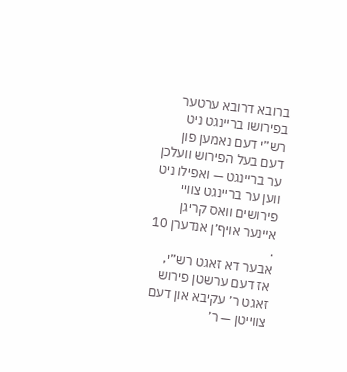ברובא דרובא ערטער בפירושו בריינגט ניט רש״י דעם נאמען פון דעם בעל הפירוש וועלכן ער בריינגט — ואפילו ניט ווען ער בריינגט צוויי פירושים וואס קריגן איינער אויף׳ן אנדערן 10 .
אבער דא זאגט רש״י,
אז דעם ערשטן פירוש זאגט ר׳ עקיבא און דעם צווייטן — ר׳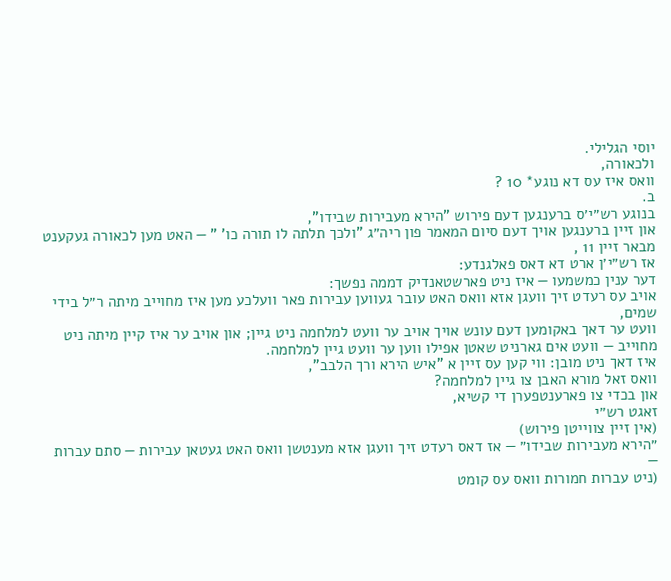יוסי הגלילי.
ולכאורה,
וואס איז עס דא נוגע* 10 ?
ב.
בנוגע רש״י׳ס ברענגען דעם פירוש "הירא מעבירות שבידו",
און זיין ברענגען אויך דעם סיום המאמר פון ריה״ג "ולכך תלתה לו תורה כו' " — האט מען לכאורה געקענט מבאר זיין 11 ,
אז רש״י׳ן ארט דא דאס פאלגנדע:
דער ענין כמשמעו — איז ניט פארשטאנדיק דממה נפשך:
אויב עס רעדט זיך וועגן אזא וואס האט עובר געווען עבירות פאר וועלכע מען איז מחוייב מיתה ר״ל בידי שמים,
וועט ער דאך באקומען דעם עונש אויך אויב ער וועט למלחמה ניט גיין; און אויב ער איז קיין מיתה ניט מחוייב — וועט אים גארניט שאטן אפילו ווען ער וועט גיין למלחמה.
איז דאך ניט מובן: ווי קען עס זיין א "איש הירא ורך הלבב",
וואס זאל מורא האבן צו גיין למלחמה?
און בכדי צו פארענטפערן די קשיא,
זאגט רש״י
(אין זיין צווייטן פירוש)
״הירא מעבירות שבידו״ — אז דאס רעדט זיך וועגן אזא מענטשן וואס האט געטאן עבירות — סתם עברות —
(ניט עברות חמורות וואס עס קומט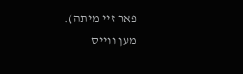פאר זיי מיתה).
מען ווייס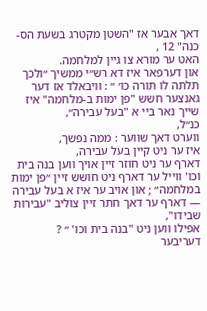דאך אבער אז "השטן מקטרג בשעת הס-כנה" 12 ,
האט ער מורא צו גיין למלחמה.
און דערפאר איז דא רש״י ממשיך ״ולכך תלתה לו תורה כו׳ ״ : וויבאלד אז דער גאנצער חשש "פן ימות ב-מלחמה" איז שייך נאר ביי א "בעל עבירה״,
כנ״ל,
ווערט דאך שווער : ממה נפשך,
איז ער ניט קיין בעל עבירה,
דארף ער ניט חוזר זיין אויך ווען בנה בית וכו' ווייל ער דארף ניט חושש זיין ״פן ימות במלחמה״ ; און אויב ער איז א בעל עבירה — דארף ער דאך חתר זיין צוליב "עבירות שבידו",
אפילו ווען ניט "בנה בית וכו' ״ ?
דעריבער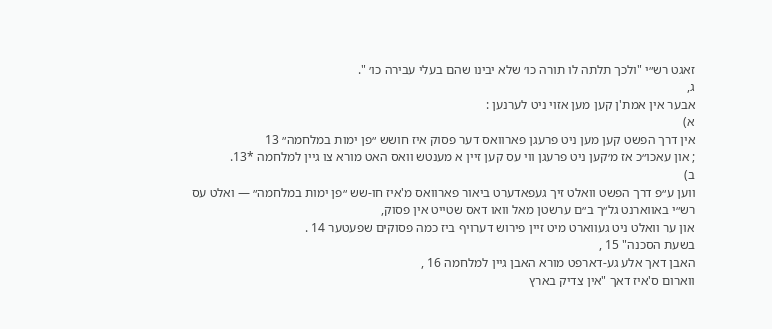זאגט רש״י "ולכך תלתה לו תורה כו׳ שלא יבינו שהם בעלי עבירה כו׳ ".
ג,
אבער אין אמת'ן קען מען אזוי ניט לערנען :
א)
אין דרך הפשט קען מען ניט פרעגן פארוואס דער פסוק איז חושש ״פן ימות במלחמה״ 13
; און עאכו״כ אז מ׳קען ניט פרעגן ווי עס קען זיין א מענטש וואס האט מורא צו גיין למלחמה *13.
ב)
ווען ע״פ דרך הפשט וואלט זיך געפאדערט ביאור פארוואס מ'איז חו-שש ״פן ימות במלחמה״ — ואלט עס רש״י באווארנט גל״ך ב״ם ערשטן מאל וואו דאס שטייט אין פסוק,
און ער וואלט ניט געווארט מיט זיין פירוש דערויף ביז כמה פסוקים שפעטער 14 .
בשעת הסכנה" 15 ,
האבן דאך אלע גע-דארפט מורא האבן גיין למלחמה 16 ,
ווארום ס'איז דאך "אין צדיק בארץ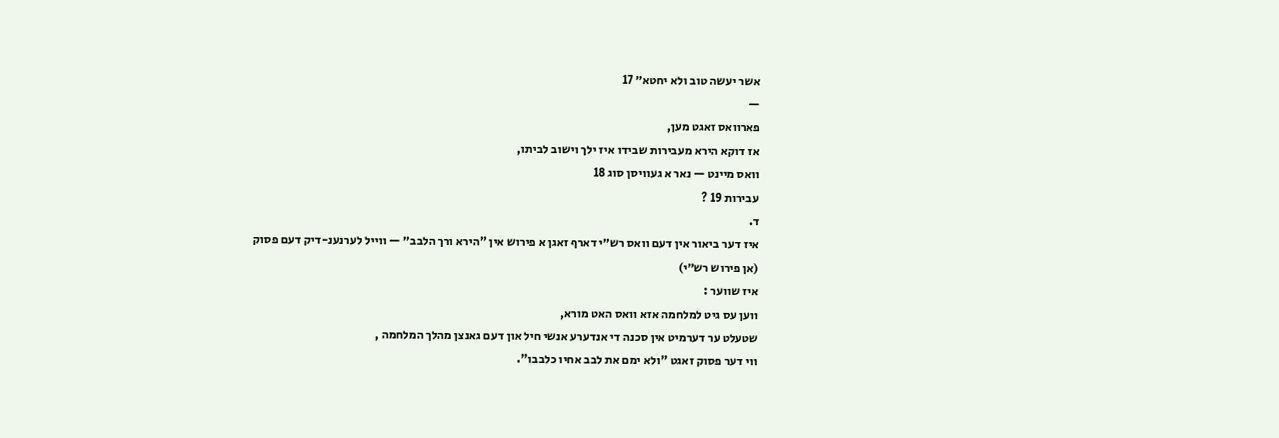אשר יעשה טוב ולא יחטא״ 17
—
פארוואס זאגט מען,
אז דוקא הירא מעבירות שבידו איז ילך וישוב לביתו,
וואס מיינט — נאר א געוויסן סוג 18
עבירות 19 ?
ד.
איז דער ביאור אין דעם וואס רש״י דארף זאגן א פירוש אין "הירא ורך הלבב״ — ווייל לערנענ-דיק דעם פסוק
(אן פירוש רש״י)
איז שווער :
ווען עס גיט למלחמה אזא וואס האט מורא,
שטעלט ער דערמיט אין סכנה די אנדערע אנשי חיל און דעם גאנצן מהלך המלחמה ,
ווי דער פסוק זאגט "ולא ימם את לבב אחיו כלבבו".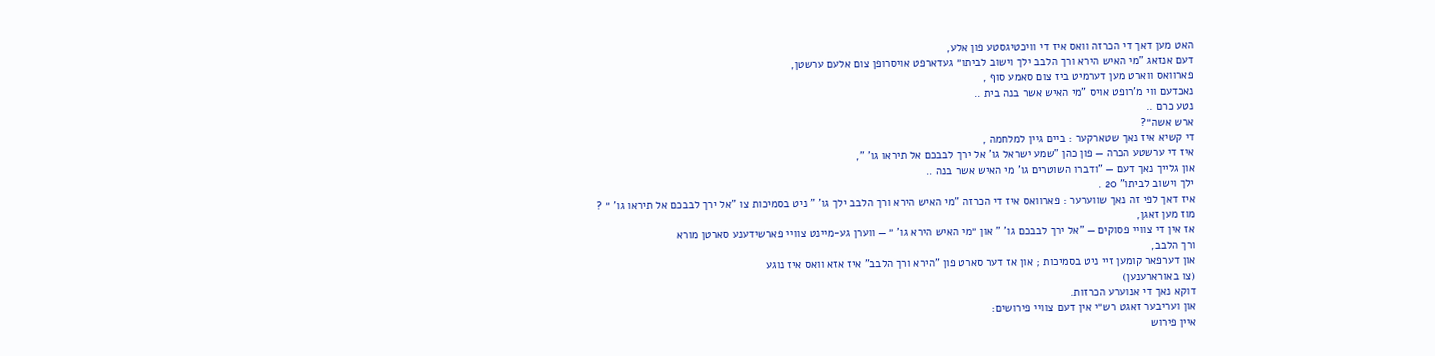האט מען דאך די הכרזה וואס איז די וויכטיגסטע פון אלע,
דעם אנזאג "מי האיש הירא ורך הלבב ילך וישוב לביתו״ געדארפט אויסרופן צום אלעם ערשטן,
פארוואס ווארט מען דערמיט ביז צום סאמע סוף ,
נאכדעם ווי מ'רופט אויס "מי האיש אשר בנה בית ..
נטע כרם ..
ארש אשה״?
די קשיא איז נאך שטארקער : ביים גיין למלחמה ,
איז די ערשטע הכרה — פון כהן "שמע ישראל גו' אל ירך לבבכם אל תיראו גו' ",
און גלייך נאך דעם — "ודברו השוטרים גו' מי האיש אשר בנה ..
ילך וישוב לביתו" 20 .
איז דאך לפי זה נאך שווערער : פארוואס איז די הכרזה "מי האיש הירא ורך הלבב ילך גו' " ניט בסמיכות צו "אל ירך לבבכם אל תיראו גו' ״ ?
מוז מען זאגן,
אז אין די צוויי פסוקים — "אל ירך לבבכם גו' " און ״מי האיש הירא גו' ״ — ווערן גע-מיינט צוויי פארשידענע סארטן מורא
ורך הלבב,
און דערפאר קומען זיי ניט בסמיכות ; און אז דער סארט פון "הירא ורך הלבב" איז אזא וואס איז נוגע
(צו באורארענען)
דוקא נאך די אנוערע הכרזות.
און ועריבער זאגט רש״י אין דעם צוויי פירושים:
איין פירוש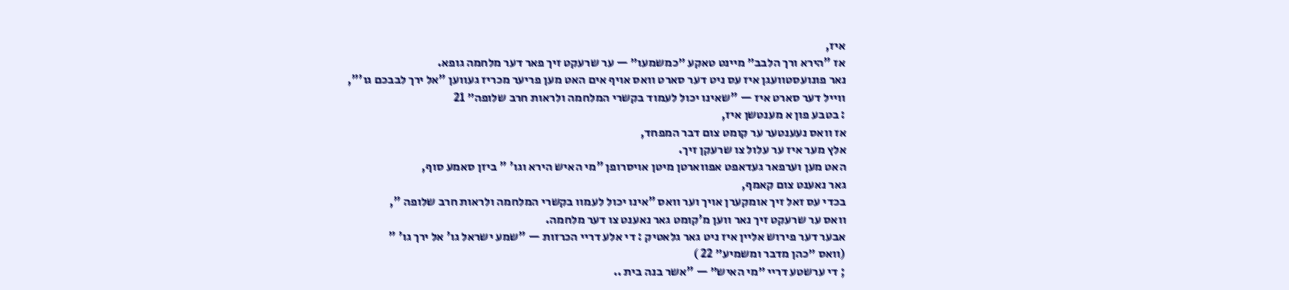איז,
אז "הירא ורך הלבב״ מיינט טאקע ״כמשמעו״ — ער שרעקט זיך פאר דער מלחמה גופא.
נאר פונועסטוועגן איז עס ניט דער סארט וואס אויף אים האט מען פריער מכריז געווען "אל ירך לבבכם גו'",
ווייל דער סארט איז — "שאינו יכול לעמוד בקשרי המלחמה ולראות חרב שלופה״ 21
: בטבע פון א מענטשן איז,
אז וואס נעענטער ער קומט צום דבר המפחד,
אלץ מער איז ער עלול צו שרעקן זיך.
האט מען וערפאר געדאפט אפווארטן מיטן אויסרופן "מי האיש הירא וגו' " ביזן סאמע סוף,
גאר נאענט צום קאמף,
בכדי עס זאל זיך אומקערן אויך וער וואס "אינו יכול לעמוו בקשרי המלחמה ולראות חרב שלופה ",
וואס ער שרעקט זיך נאר ווען מ'קומט גאר נאענט צו דער מלחמה.
אבער דער פירוש אליין איז ניט גאר גלאטיק : די אלע דריי הכרזות — "שמע ישראל גו' אל ירך גו' "
(וואס ״כהן מדבר ומשמיע״ 22 )
; די ערשטע דריי ״מי האיש״ — "אשר בנה בית ..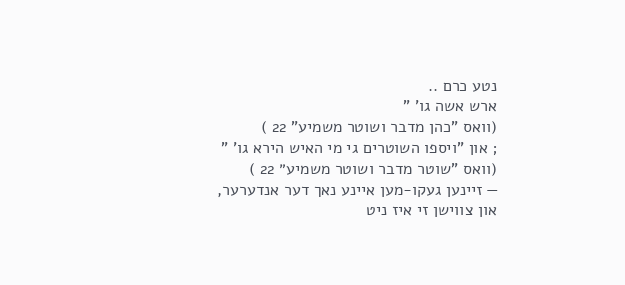נטע כרם ..
ארש אשה גו' "
(וואס "כהן מדבר ושוטר משמיע" 22 )
; און "ויספו השוטרים גי מי האיש הירא גו' "
(וואס "שוטר מדבר ושוטר משמיע״ 22 )
— זיינען געקו-מען איינע נאך דער אנדערער,
און צווישן זי איז ניט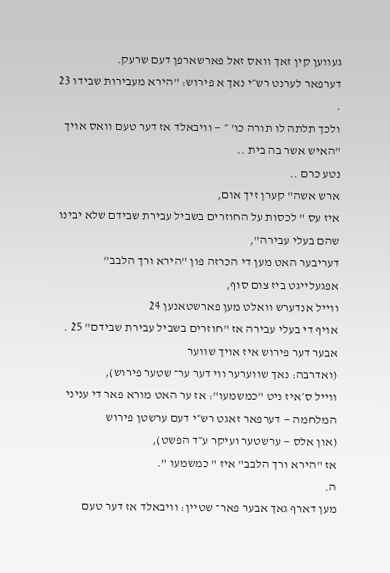געווען קין זאך וואס זאל פארשארפן דעם שרעק.
דערפאר לערנט רש״י נאך א פירוש: "הירא מעבירות שבידו 23 .
ולכך תלתה לו תורה כו' ״ — וויבאלד אז דער טעם וואס אויך "האיש אשר בה בית ..
נטע כרם ..
ארש אשה" קערן זיך אום,
איז עס " לכסות על החוזרים בשביל עבירת שבידם שלא יבינו שהם בעלי עבירה",
דעריבער האט מען די הכרזה פון "הירא ורך הלבב" אפגעלייגט ביז צום סוף,
ווייל אנדערש וואלט מען פארשטאנען 24
אויף די בעלי עבירה אז "חוזרים בשביל עבירת שבידם" 25 .
אבער דער פירוש איז אויך שווער
(ואדרבה: נאך שווערער ווי דער ער־ שטער פירוש),
ווייל ס׳איז ניט "כמשמעו": אז ער האט מורא פאר די עניני המלחמה — דערפאר זאגט רש״י דעם ערשטן פירוש
(און אלס — ערשטער ועיקר ע״ד הפשט),
אז "הירא ורך הלבב" איז " כמשמעו ".
ה.
מען דארף גאך אבער פאר־ שטיין: וויבאלד אז דער טעם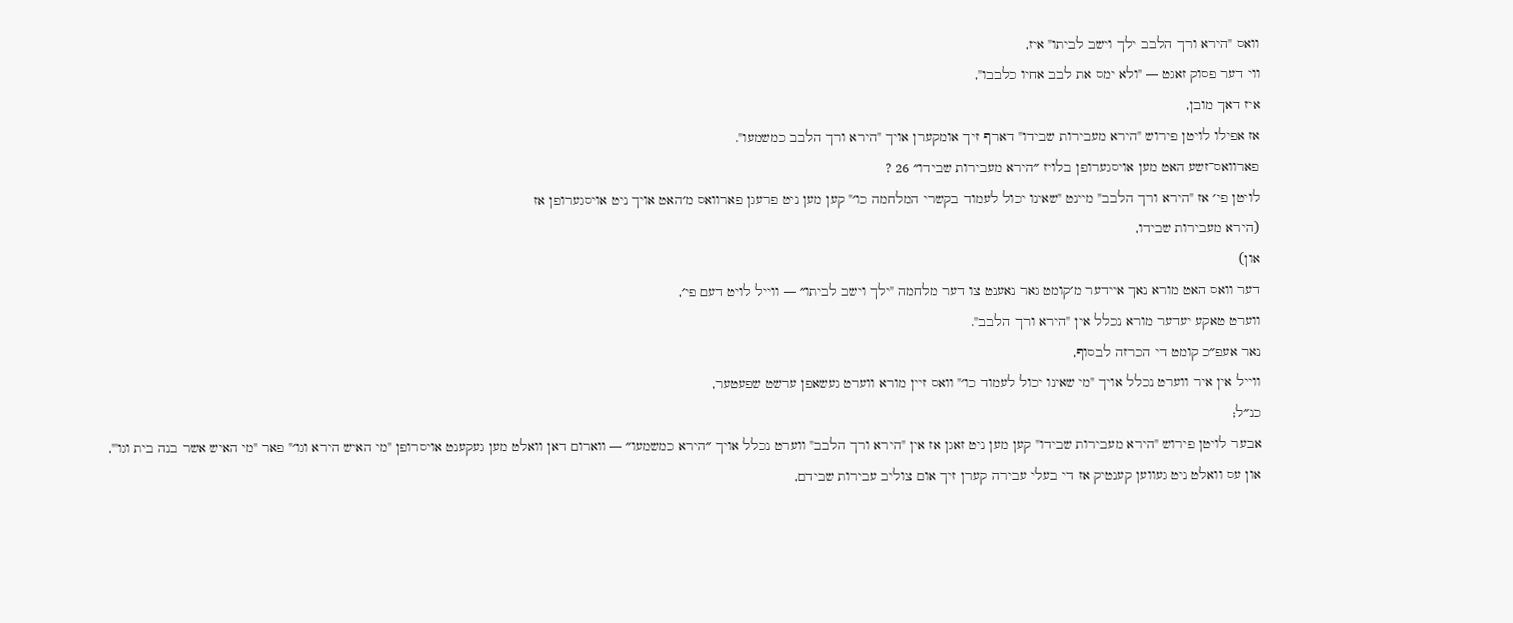וואס "הירא ורך הלבב ילך וישב לביתו" איז,
ווי דער פסוק זאגט — "ולא ימס את לבב אחיו כלבבו",
איז דאך מובן,
אז אפילו לויטן פירוש "הירא מעבירות שבידו" דארף זיך אומקערן אויך "הירא ורך הלבב כמשמעו".
פארוואס־זשע האט מען אויסגערופן בלויז ״הירא מעבירות שבידו״ 26 ?
לויטן פי׳ אז "הירא ורך הלבב" מיינט "שאינו יכול לעמוד בקשרי המלחמה כו׳" קען מען ניט פרעגן פארוואס מ׳האט אויך ניט אויסגערופן אז
(הירא מעבירות שבידו,
און)
דער וואס האט מורא נאך איידער מ׳קומט גאר נאענט צו דער מלחמה "ילך וישב לביתו״ — ווייל לויט דעם פי׳,
ווערט טאקע יעדער מורא נכלל אין "הירא ורך הלבב".
נאר אעפ״כ קומט די הכרזה לבסוף,
ווייל אין איר ווערט נכלל אויך "מי שאינו יכול לעמוד כו׳" וואס זיין מורא ווערט געשאפן ערשט שפעטער,
כנ״ל;
אבער לויטן פירוש "הירא מעבירות שבידו" קען מען ניט זאגן אז אין "הירא ורך הלבב" ווערט נכלל אויך ״הירא כמשמעו״ — ווארום דאן וואלט מען געקענט אויסרופן "מי האיש הירא וגו׳" פאר "מי האיש אשר בנה בית וגו'",
און עס וואלט ניט געווען קענטיק אז די בעלי עבירה קערן זיך אום צוליב עבירות שבידם,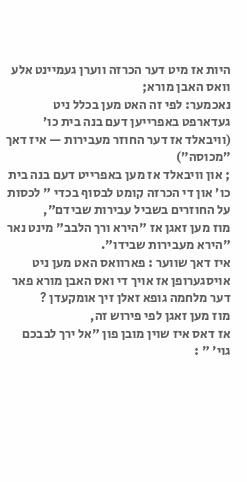היות אז מיט דער הכרזה ווערן געמיינט אלע וואס האבן מורא;
נאכמער: לפי זה האט מען בכלל ניט געדארפט באפרייען דעם בנה בית כו׳
(וויבאלד אז דער החוזר מעבירות — איז דאך ״מכוסה״)
; און וויבאלד אז מען באפרייט דעם בנה בית כו׳ און די הכרזה קומט לבסוף בכדי " לכסות על החוזרים בשביל עבירות שבידם",
מוז מען זאגן אז "הירא ורך הלבב" מינט נאר "הירא מעבירות שבידו".
איז דאך שווער : פארוואס האט מען ניט אויסגערופן אז אויך די ואס האבן מורא פאר דער מלחמה גופא זאלן זיך אומקעדן ?
מוז מען זאגן לפי פירוש זה,
אז דאס איז שוין מובן פון "אל ירך לבבכם גוי' " :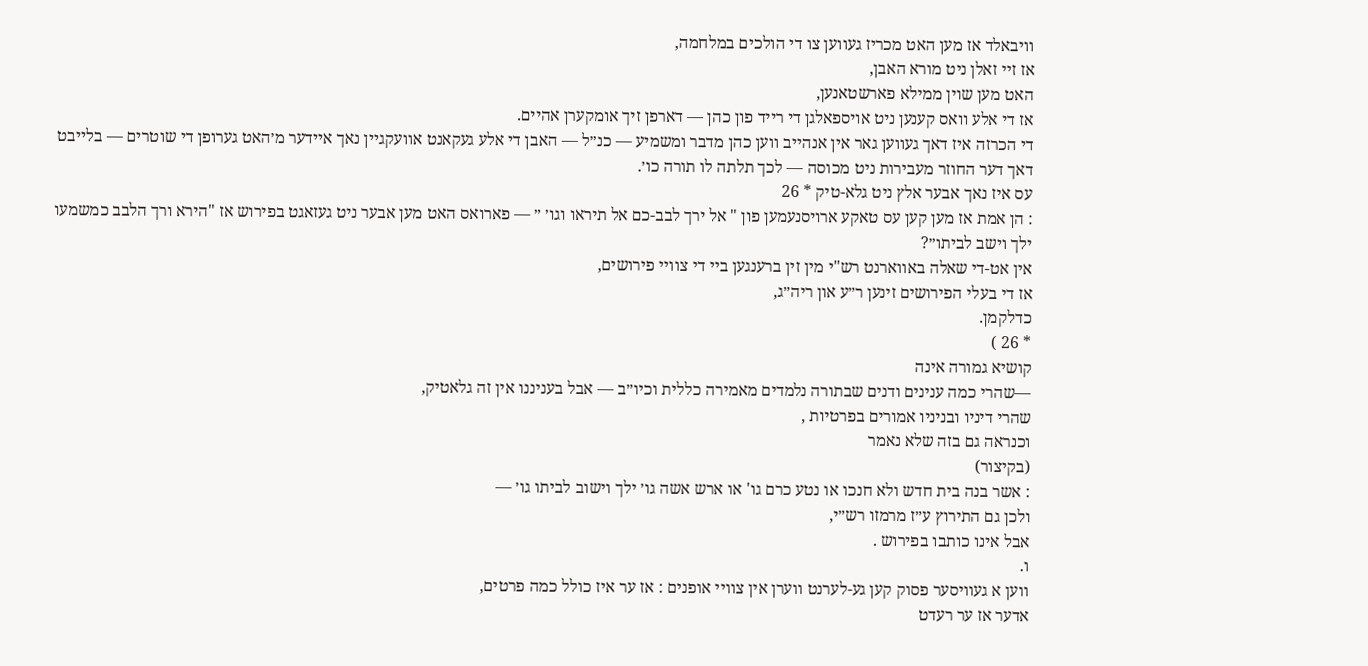וויבאלד אז מען האט מכריז געווען צו די הולכים במלחמה,
אז זיי זאלן ניט מורא האבן,
האט מען שוין ממילא פארשטאנען,
אז די אלע וואס קענען ניט אויספאלגן די רייד פון כהן — דארפן זיך אומקערן אהיים.
די הכרזה איז דאך געווען גאר אין אנהייב ווען כהן מדבר ומשמיע — כנ״ל — האבן די אלע געקאנט אוועקגיין נאך איידער מ׳האט גערופן די שוטרים — בלייבט דאך דער החוזר מעבירות ניט מכוסה — לכך תלתה לו תורה כו׳.
עס איז נאך אבער אלץ ניט גלא-טיק * 26
: הן אמת אז מען קען עס טאקע ארויסנעמען פון " אל ירך לבב-כם אל תיראו וגו׳ ״ — פארואס האט מען אבער ניט געזאגט בפירוש אז "הירא ורך הלבב כמשמעו ילך וישב לביתו״?
אין אט-די שאלה באווארנט רש"י מין זין ברענגען ביי די צוויי פירושים,
אז די בעלי הפירושים זינען ר״ע און ריה״ג,
כדלקמן.
* 26 )
קושיא גמורה אינה
—שהרי כמה ענינים ודנים שבתורה נלמדים מאמירה כללית וכיו״ב — אבל בעניננו אין זה גלאטיק,
שהרי דיניו ובניניו אמורים בפרטיות ,
וכנראה גם בזה שלא נאמר
(בקיצור)
: אשר בנה בית חדש ולא חנכו או נטע כרם גו' או ארש אשה גו׳ ילך וישוב לביתו גו׳ —
ולכן גם התירוץ ע״ז מרמזו רש״י,
אבל אינו כותבו בפירוש .
ו.
ווען א געוויסער פסוק קען גע-לערנט ווערן אין צוויי אופנים : אז ער איז כולל כמה פרטים,
אדער אז ער רעדט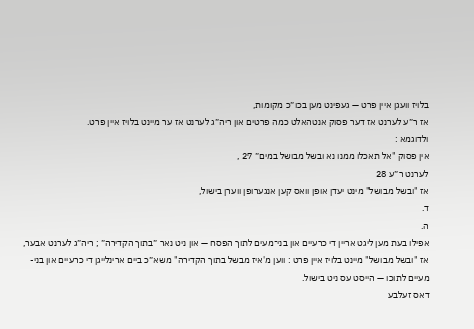בלויז וועגן איין פרט — געפינט מען בכו״כ מקומות,
אז ר״ע לערנט אז דער פסוק אנטהאלט כמה פרטים און ריה״ג לערנט אז ער מיינט בלויז איין פרט.
ולדוגמא :
אין פסוק "אל תאכלו ממנו נא ובשל מבושל במים״ 27 ,
לערנט ר״ע 28
אז "ובשל מבושל" מינט יעדן אופן וואס קען אנגערופן ווערן בישול,
ד.
ה.
אפילו בעת מען ליגט אריין די כרעיים און בני־מעים לתוך הפסח — און ניט נאר ״בתוך הקדירה״ ; ריה״ג לערנט אבער,
אז "ובשל מבושל" מיינט בלויז איין פרט : ווען מ'איז מבשל בתוך הקדירה" משא״כ ביים ארינלייגן די כרעיים און בני-מעיים לתוכו — הייסט עס ניט בישול.
דאס זעלבע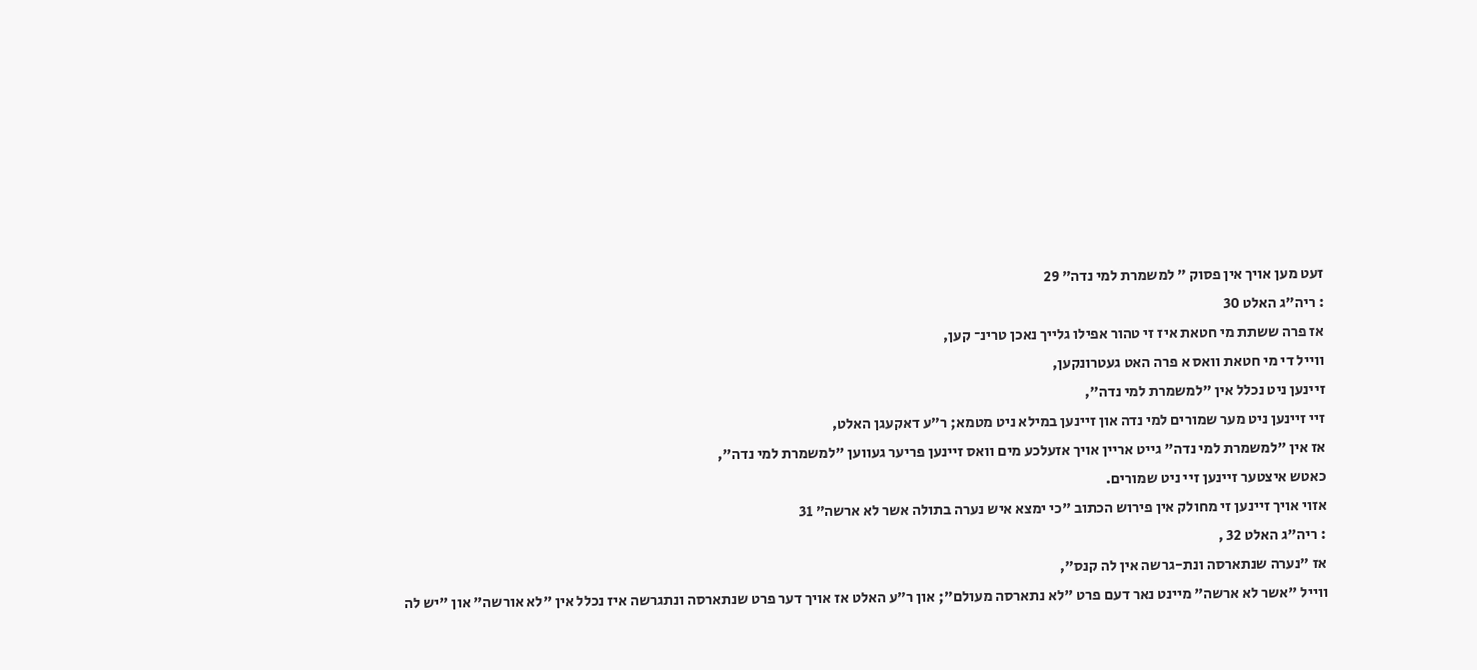זעט מען אויך אין פסוק ״ למשמרת למי נדה״ 29
: ריה״ג האלט 30
אז פרה ששתת מי חטאת איז זי טהור אפילו גלייך נאכן טרינ־ קען,
ווייל די מי חטאת וואס א פרה האט געטרונקען,
זיינען ניט נכלל אין "למשמרת למי נדה",
זיי זיינען ניט מער שמורים למי נדה און זיינען במילא ניט מטמא; ר״ע דאקעגן האלט,
אז אין "למשמרת למי נדה" גייט אריין אויך אזעלכע מים וואס זיינען פריער געווען "למשמרת למי נדה",
כאטש איצטער זיינען זיי ניט שמורים.
אזוי אויך זיינען זי מחולק אין פירוש הכתוב "כי ימצא איש נערה בתולה אשר לא ארשה״ 31
: ריה"ג האלט 32 ,
אז "נערה שנתארסה ונת-גרשה אין לה קנס",
ווייל "אשר לא ארשה" מיינט נאר דעם פרט "לא נתארסה מעולם״; און ר״ע האלט אז אויך דער פרט שנתארסה ונתגרשה איז נכלל אין "לא אורשה" און "יש לה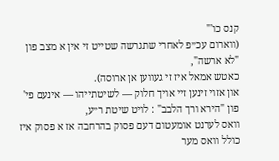קנס כו'"
(ווארום עכ״פ לאחרי שתגרשה שטייט זי אין א מצב פון "לא ארשה",
כאטש אמאל איז זי געווען אן ארוסה).
און אזוי זינען זיי אויך חלוק — לשיטתייהו — אינעם פי' פון "הירא ורך הלבב" : לויט שיטת ר״ע,
וואס לערנט אומעטום דעם פסוק בהרחבה אז א פסוק איז כולל וואס מער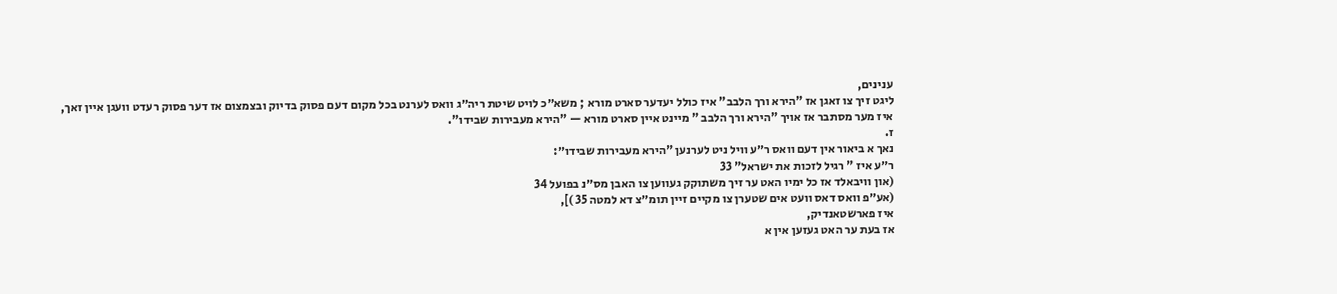ענינים,
ליגט זיך צו זאגן אז "הירא ורך הלבב" איז כולל יעדער סארט מורא ; משא״כ לויט שיטת ריה״ג וואס לערנט בכל מקום דעם פסוק בדיוק ובצמצום אז דער פסוק רעדט וועגן איין זאך,
איז מער מסתבר אז אויך "הירא ורך הלבב " מיינט איין סארט מורא — "הירא מעבירות שבידו".
ז.
נאך א ביאור אין דעם וואס ר״ע וויל ניט לערנען "הירא מעבירות שבידו״:
ר״ע איז " רגיל לזכות את ישראל" 33
(און וויבאלד אז כל ימיו האט ער זיך משתוקק געווען צו האבן מס״נ בפועל 34
(אע״פ וואס דאס וועט אים שטערן צו מקיים זיין תומ״צ דא למטה 35 )],
איז פארשטאנדיק,
אז בעת ער האט געזען אין א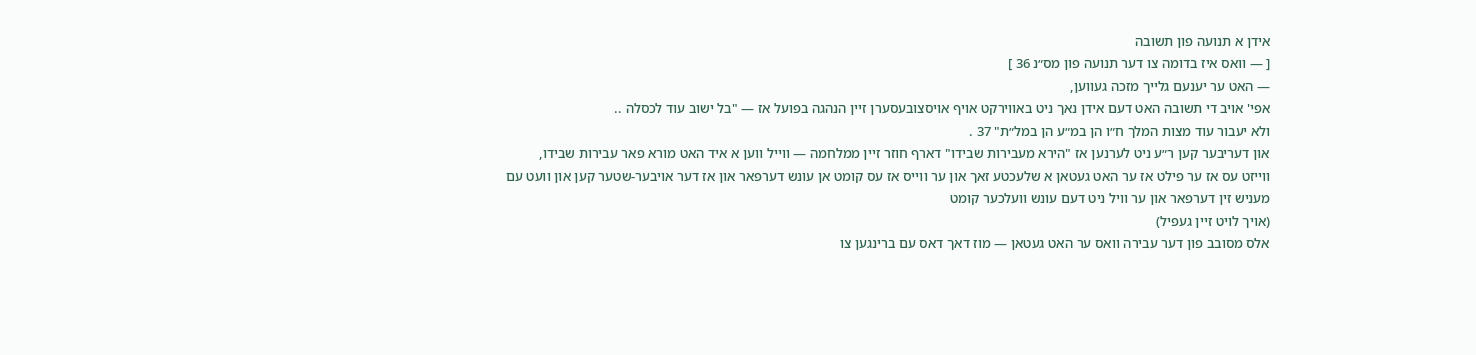אידן א תנועה פון תשובה
[ — וואס איז בדומה צו דער תנועה פון מס״נ 36 ]
— האט ער יענעם גלייך מזכה געווען,
אפי' אויב די תשובה האט דעם אידן נאך ניט באווירקט אויף אויסצובעסערן זיין הנהגה בפועל אז — "בל ישוב עוד לכסלה ..
ולא יעבור עוד מצות המלך ח״ו הן במ״ע הן במל״ת" 37 .
און דעריבער קען ר״ע ניט לערנען אז "הירא מעבירות שבידו" דארף חוזר זיין ממלחמה — ווייל ווען א איד האט מורא פאר עבירות שבידו,
ווייזט עס אז ער פילט אז ער האט געטאן א שלעכטע זאך און ער ווייס אז עס קומט אן עונש דערפאר און אז דער אויבער-שטער קען און וועט עם מעניש זין דערפאר און ער וויל ניט דעם עונש וועלכער קומט
(אויך לויט זיין געפיל)
אלס מסובב פון דער עבירה וואס ער האט געטאן — מוז דאך דאס עם ברינגען צו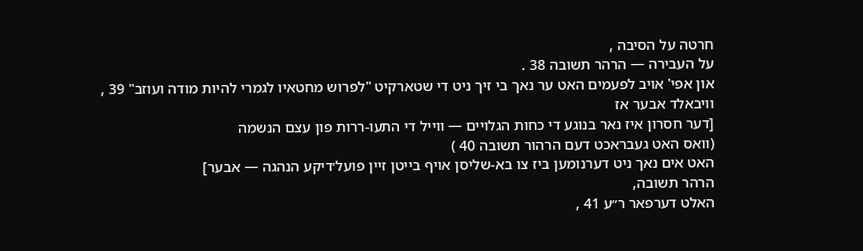חרטה על הסיבה ,
על העבירה — הרהר תשובה 38 .
און אפי' אויב לפעמים האט ער נאך בי זיך ניט די שטארקיט "לפרוש מחטאיו לגמרי להיות מודה ועוזב" 39 ,
וויבאלד אבער אז
[דער חסרון איז נאר בנוגע די כחות הגלויים — ווייל די התעו-ררות פון עצם הנשמה
(וואס האט געבראכט דעם הרהור תשובה 40 )
האט אים נאך ניט דערנומען ביז צו בא-שליסן אויף בייטן זיין פועל׳דיקע הנהגה — אבער]
הרהר תשובה,
האלט דערפאר ר״ע 41 ,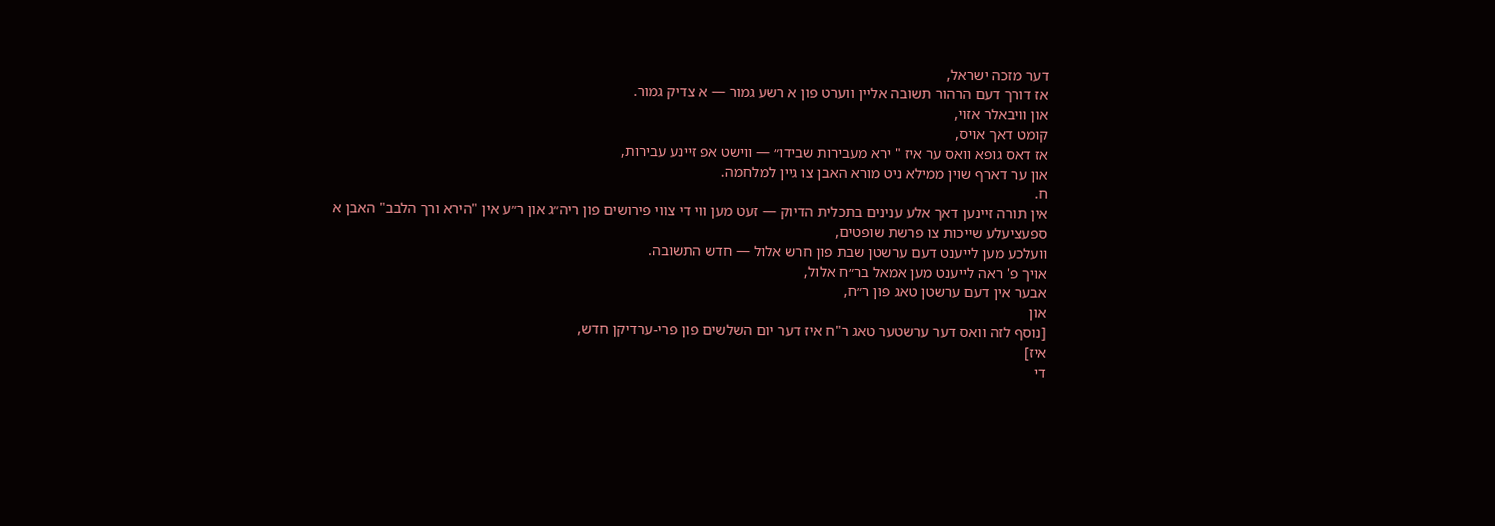דער מזכה ישראל,
אז דורך דעם הרהור תשובה אליין ווערט פון א רשע גמור — א צדיק גמור.
און וויבאלר אזוי,
קומט דאך אויס,
אז דאס גופא וואס ער איז " ירא מעבירות שבידו״ — ווישט אפ זיינע עבירות,
און ער דארף שוין ממילא ניט מורא האבן צו גיין למלחמה.
ח.
אין תורה זיינען דאך אלע ענינים בתכלית הדיוק — זעט מען ווי די צווי פירושים פון ריה״ג און ר״ע אין "הירא ורך הלבב" האבן א ספעציעלע שייכות צו פרשת שופטים,
וועלכע מען לייענט דעם ערשטן שבת פון חרש אלול — חדש התשובה.
אויך פ' ראה לייענט מען אמאל בר״ח אלול,
אבער אין דעם ערשטן טאג פון ר״ח,
און
[נוסף לזה וואס דער ערשטער טאג ר"ח איז דער יום השלשים פון פרי-ערדיקן חדש,
איז]
די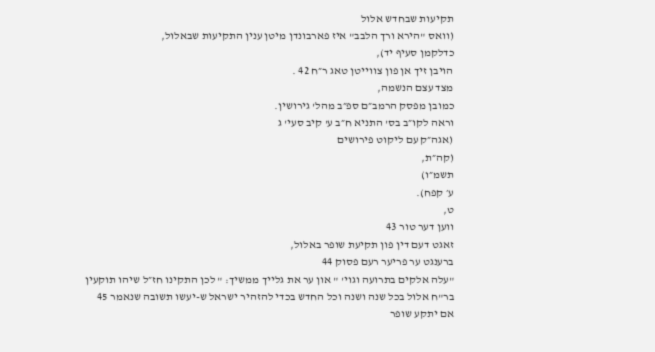תקיעות שבחדש אלול
(וואס "הירא ורך הלבב" איז פארבונדן מיטן ענין התקיעות שבאלול,
כדלקמן סעיף יד),
הויבן זיך אן פון צווייטן טאג ר״ח 42 .
מצד עצם הנשמה,
כמובן מפסק הרמב״ם ספ״ב מהל' גירושין.
וראה לקו״ב בס' התניא ח״ב ע' קיב סעי' ג
(אגה״ק עם ליקוט פירושים
(קה״ת,
תשמ״ו)
ע׳ קפח).
ט,
ווען דער טור 43
זאגט דעם דין פון תקיעת שופר באלול,
ברענגט ער פריער רעם פסוק 44
"עלה אלקים בתרועה וגוי' " און ער את גלייך ממשיך: " לכן התקינו חז״ל שיהו תוקעין בר"ח אלול בכל שנה ושנה וכל החדש בכדי להזהיר ישראל ש-יעשו תשובה שנאמר 45
אם יתקע שופר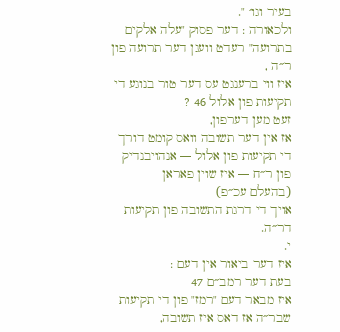בעיר וגו׳ ".
ולכאורה : דער פסוק "עלה אלקים בתרועה" רעדט וועגן דער תרועה פון ר״ה ,
איז ווי ברענגט עס דער טור בנוגע די תקיעות פון אלול 46 ?
זעט מען דערפון,
אז אין דער תשובה וואס קומט דורך די תקיעות פון אלול — אנהויבנדיק פון ר״ח — איז שוין פאראן
(בהעלם עכ״פ)
אויך די דרגת התשובה פון תקיעות דר״ה.
י.
איז דער ביאור אין דעם :
בעת דער רמב״ם 47
איז מבאר דעם "רמז" פון די תקיעות שבר״ה אז דאס איז תשובה,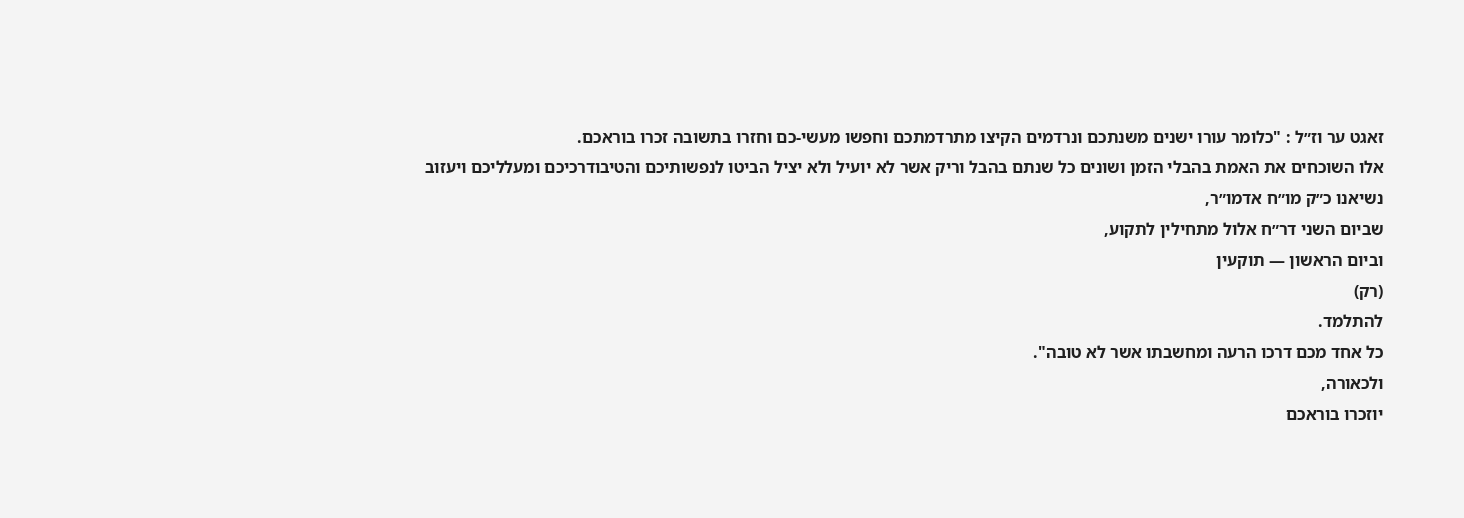זאגט ער וז״ל : "כלומר עורו ישנים משנתכם ונרדמים הקיצו מתרדמתכם וחפשו מעשי-כם וחזרו בתשובה זכרו בוראכם.
אלו השוכחים את האמת בהבלי הזמן ושונים כל שנתם בהבל וריק אשר לא יועיל ולא יציל הביטו לנפשותיכם והטיבודרכיכם ומעלליכם ויעזוב
נשיאנו כ״ק מו״ח אדמו״ר,
שביום השני דר״ח אלול מתחילין לתקוע,
וביום הראשון — תוקעין
(רק)
להתלמד.
כל אחד מכם דרכו הרעה ומחשבתו אשר לא טובה".
ולכאורה,
יוזכרו בוראכם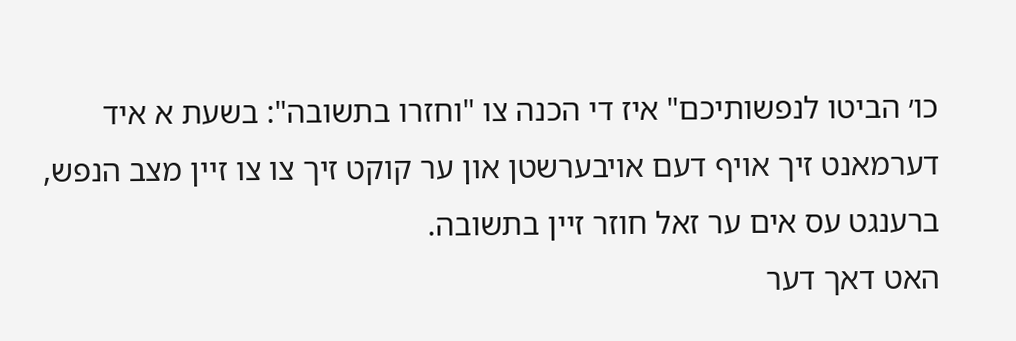כו׳ הביטו לנפשותיכם" איז די הכנה צו "וחזרו בתשובה": בשעת א איד דערמאנט זיך אויף דעם אויבערשטן און ער קוקט זיך צו צו זיין מצב הנפש,
ברענגט עס אים ער זאל חוזר זיין בתשובה.
האט דאך דער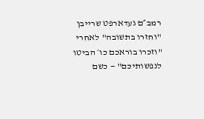רמב״ם געדארפט שרייבן "וחזרו בתשובה" לאחרי "וזכרו בוראכם כו׳ הביטו לנפשותיכם" — כשם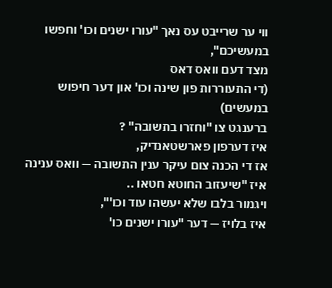ווי ער שרייבט עס נאך "עורו ישנים וכו' וחפשו במעשיכם",
מצד דעם וואס דאס
(די התעוררות פון שינה וכו' און דער חיפוש במעשים)
ברענגט צו "וחזרו בתשובה" ?
איז דערפון פארשטאנדיק,
אז די הכנה צום עיקר ענין התשובה — וואס ענינה איז "שיעזוב החוטא חטאו ..
ויגמור בלבו שלא יעשהו עוד וכו'",
איז בלויז — דער "עורו ישנים כו'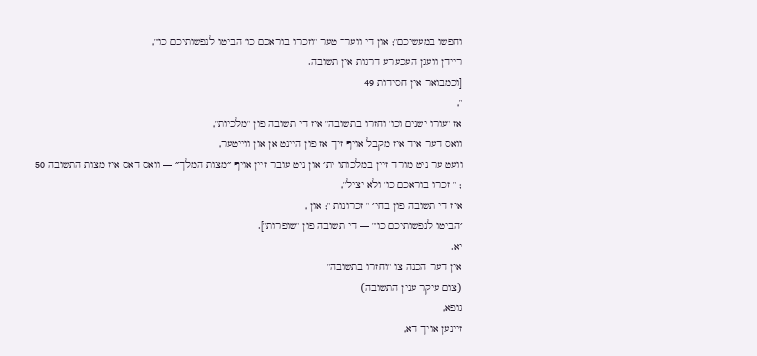וחפשו במעשיכם"; און די ווער־ טער "וזכרו בוראכם כו' הביטו לנפשותיכם כו'",
ריידן וועגן העכערע דרגות אין תשובה.
[וכמבואר אין חסידות 49
",
אז "עורו ישנים וכו' וחזרו בתשובה" איז די תשובה פון "מלכיות",
וואס דער איד איז מקבל אויף זיך אז פון היינט אן און ווייטער,
וועט ער ניט מורד זיין במלכותו ית׳ און ניט עובר זיין אויף ״מצות המלך״ — וואס דאס איז מצות התשובה 50
; " זכרו בוראכם כו' ולא יציל",
איז די תשובה פון בחי׳ " זכרונות "; און ,
׳הביטו לנפשותיכם כו'" — די תשובה פון "שופרות"].
יא.
אין דער הכנה צו "וחזרו בתשובה"
(צום עיקר ענין התשובה)
גופא,
זיינען אויך דא,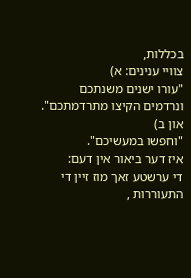בכללות,
צוויי ענינים: א)
"עורו ישנים משנתכם ונרדמים הקיצו מתרדמתכם".
און ב)
"וחפשו במעשיכם".
איז דער ביאור אין דעם:
די ערשטע זאך מוז זיין די התעוררות ,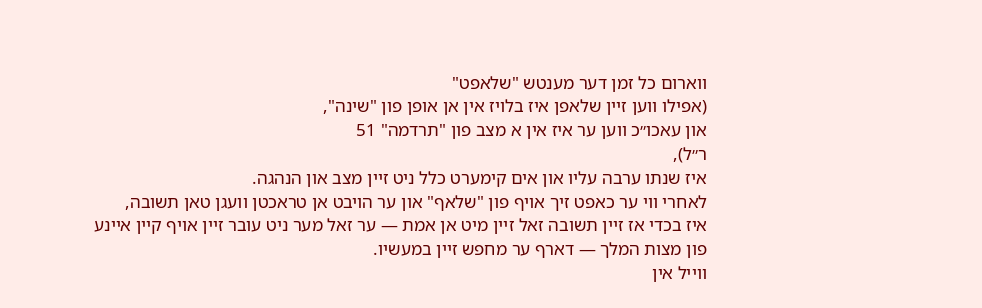ווארום כל זמן דער מענטש "שלאפט"
(אפילו ווען זיין שלאפן איז בלויז אין אן אופן פון "שינה",
און עאכו״כ ווען ער איז אין א מצב פון "תרדמה" 51
ר״ל),
איז שנתו ערבה עליו און אים קימערט כלל ניט זיין מצב און הנהגה.
לאחרי ווי ער כאפט זיך אויף פון "שלאף" און ער הויבט אן טראכטן וועגן טאן תשובה,
איז בכדי אז זיין תשובה זאל זיין מיט אן אמת — ער זאל מער ניט עובר זיין אויף קיין איינע פון מצות המלך — דארף ער מחפש זיין במעשיו.
ווייל אין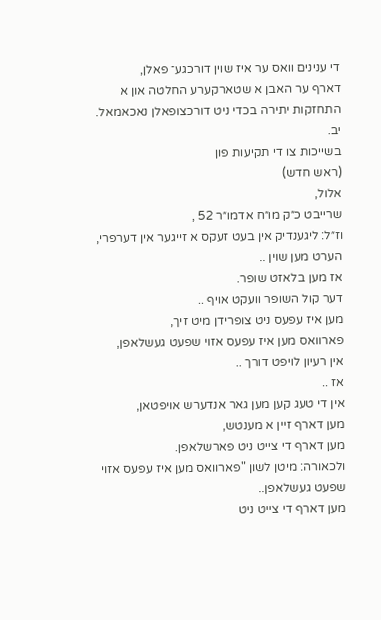די ענינים וואס ער איז שוין דורכגע־ פאלן,
דארף ער האבן א שטארקערע החלטה און א התחזקות יתירה בכדי ניט דורכצופאלן נאכאמאל.
יב.
בשייכות צו די תקיעות פון
(ראש חדש)
אלול,
שרייבט כ״ק מו״ח אדמו״ר 52 ,
וז״ל: ליגענדיק אין בעט זעקס א זייגער אין דערפרי,
הערט מען שוין ..
אז מען בלאזט שופר.
דער קול השופר וועקט אויף ..
מען איז עפעס ניט צופרידן מיט זיך,
פארוואס מען איז עפעס אזוי שפעט געשלאפן,
אין רעיון לויפט דורך ..
אז ..
אין די טעג קען מען גאר אנדערש אויפטאן,
מען דארף זיין א מענטש,
מען דארף די צייט ניט פארשלאפן.
ולכאורה: מיטן לשון "פארוואס מען איז עפעס אזוי שפעט געשלאפן..
מען דארף די צייט ניט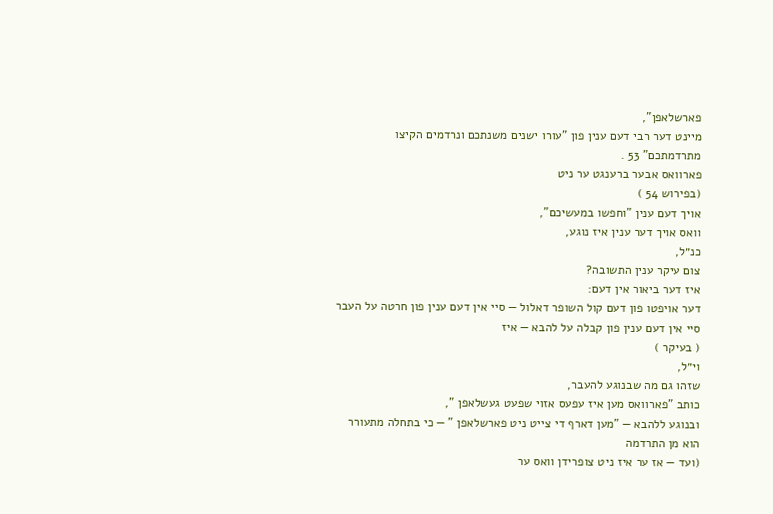פארשלאפן",
מיינט דער רבי דעם ענין פון "עורו ישנים משנתכם ונרדמים הקיצו מתרדמתכם" 53 .
פארוואס אבער ברענגט ער ניט
(בפירוש 54 )
אויך דעם ענין "וחפשו במעשיכם",
וואס אויך דער ענין איז נוגע,
כנ״ל,
צום עיקר ענין התשובה?
איז דער ביאור אין דעם:
דער אויפטו פון דעם קול השופר דאלול — סיי אין דעם ענין פון חרטה על העבר סיי אין דעם ענין פון קבלה על להבא — איז
( בעיקר )
וי״ל,
שזהו גם מה שבנוגע להעבר,
כותב "פארוואס מען איז עפעס אזוי שפעט געשלאפן ",
ובנוגע ללהבא — "מען דארף די צייט ניט פארשלאפן " — כי בתחלה מתעורר הוא מן התרדמה
(ועד — אז ער איז ניט צופרידן וואס ער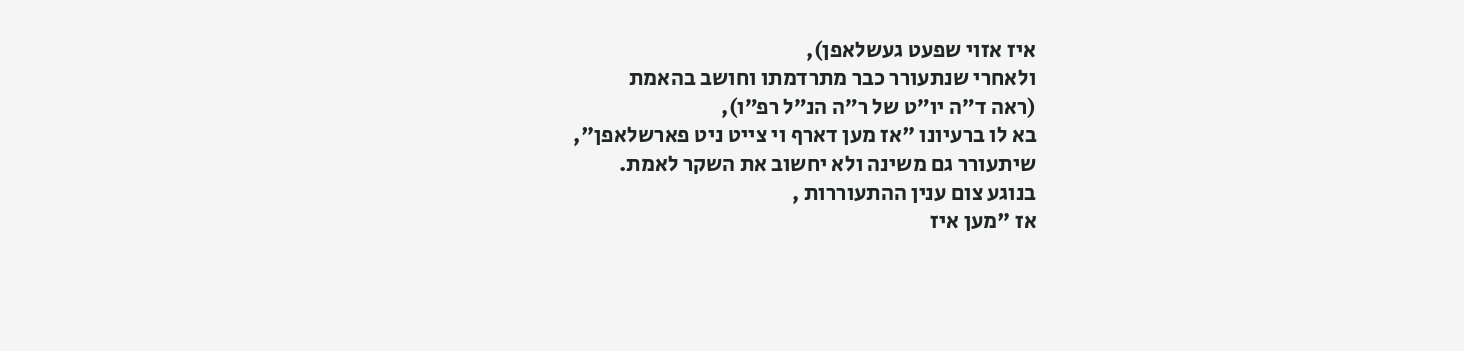איז אזוי שפעט געשלאפן),
ולאחרי שנתעורר כבר מתרדמתו וחושב בהאמת
(ראה ד״ה יו״ט של ר״ה הנ״ל רפ״ו),
בא לו ברעיונו "אז מען דארף וי צייט ניט פארשלאפן",
שיתעורר גם משינה ולא יחשוב את השקר לאמת.
בנוגע צום ענין ההתעוררות ,
אז "מען איז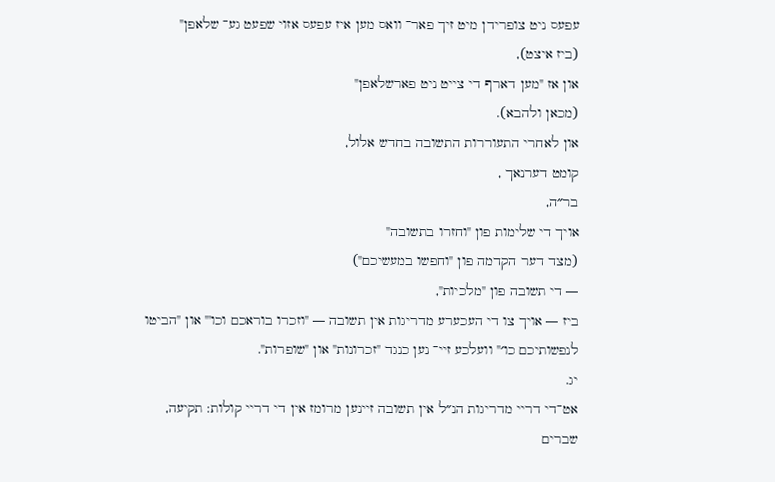עפעס ניט צופרידן מיט זיך פאר־ וואס מען איז עפעס אזוי שפעט גע־ שלאפן"
(ביז איצט),
און אז "מען דארף די צייט ניט פארשלאפן"
(מכאן ולהבא).
און לאחרי התעוררות התשובה בחדש אלול,
קומט דערנאך ,
בר״ה,
אויך די שלימות פון "וחזרו בתשובה"
(מצד דער הקדמה פון "וחפשו במעשיכם")
— די תשובה פון "מלכיות",
ביז — אויך צו די העכערע מדריגות אין תשובה — "וזכרו בוראכם וכו'" און "הביטו לנפשותיכם כו׳" וועלכע זיי־ נען כנגד "זכרונות" און "שופרות".
יג.
אט־די דריי מדריגות הנ״ל אין תשובה זיינען מרומז אין די דריי קולות: תקיעה,
שברים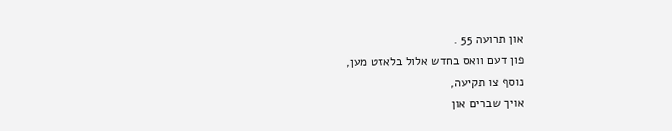און תרועה 55 .
פון דעם וואס בחדש אלול בלאזט מען,
נוסף צו תקיעה,
אויך שברים און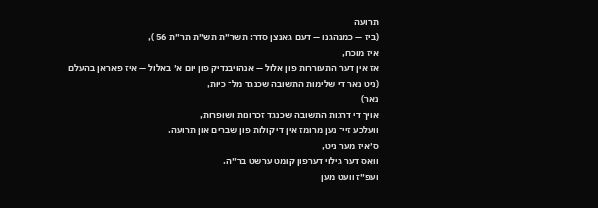תרועה
(ביז — כמנהגנו — דעם גאנצן סדר: תשר״ת תש״ת תר״ת 56 ),
איז מוכח,
אז אין דער התעוררות פון אלול — אנהויבנדיק פון יום א׳ באלול — איז פאראן בהעלם
(ניט נאר די שלימות התשובה שכנגד מל־ כיות,
נאר)
אויך די דרגות התשובה שכנגד זכרונות ושופרות,
וועלכע זיי־ נען מרומז אין די קולות פון שברים און תרועה.
ס׳איז מער ניט,
וואס דער גילוי דערפון קומט ערשט בר״ה.
ועפ״ז וועט מען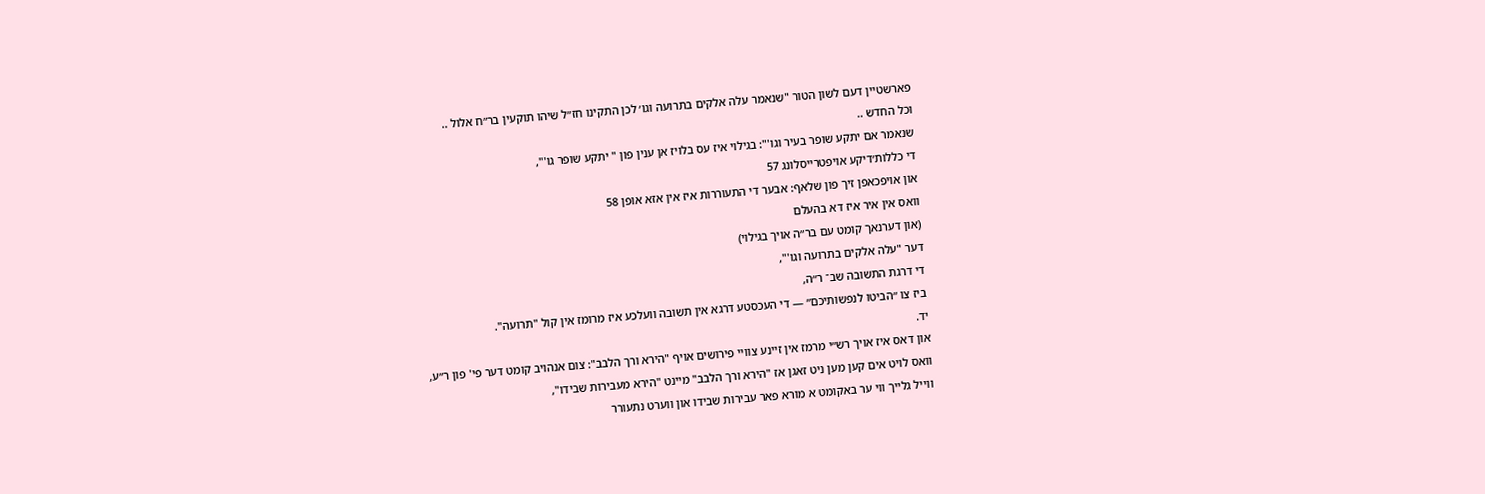פארשטיין דעם לשון הטור "שנאמר עלה אלקים בתרועה וגו׳ לכן התקינו חז״ל שיהו תוקעין בר״ח אלול ..
וכל החדש ..
שנאמר אם יתקע שופר בעיר וגו'": בגילוי איז עס בלויז אן ענין פון " יתקע שופר גו'",
די כללות׳דיקע אויפטרייסלונג 57
און אויפכאפן זיך פון שלאף: אבער די התעוררות איז אין אזא אופן 58
וואס אין איר איז דא בהעלם
(און דערנאך קומט עם בר״ה אויך בגילוי)
דער "עלה אלקים בתרועה וגו'",
די דרגת התשובה שב־ ר״ה,
ביז צו ״הביטו לנפשותיכם״ — די העכסטע דרגא אין תשובה וועלכע איז מרומז אין קול "תרועה".
יד.
און דאס איז אויך רש״י מרמז אין זיינע צוויי פירושים אויף "הירא ורך הלבב": צום אנהויב קומט דער פי' פון ר״ע,
וואס לויט אים קען מען ניט זאגן אז "הירא ורך הלבב" מיינט "הירא מעבירות שבידו",
ווייל גלייך ווי ער באקומט א מורא פאר עבירות שבידו און ווערט נתעורר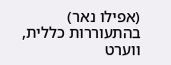(אפילו נאר)
בהתעוררות כללית,
ווערט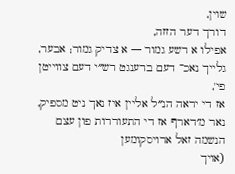שוין,
דורך דער הזזה,
אפילו א רשע גמור — א צדיק גמור; אבער,
גלייך נאכ־ דעם ברענגט רש״י דעם צווייטן פי',
אז די יראה הנ״ל אליין איז נאך ניט מספיק,
נאר מ׳דארף אז די התעוררות פון עצם הנשמה זאל ארויסקומען
(אויך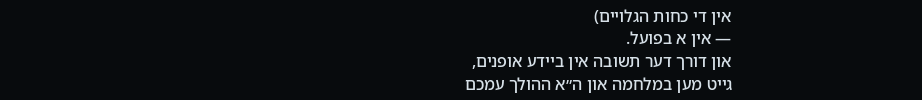אין די כחות הגלויים)
— אין א בפועל.
און דורך דער תשובה אין ביידע אופנים,
גייט מען במלחמה און ה״א ההולך עמכם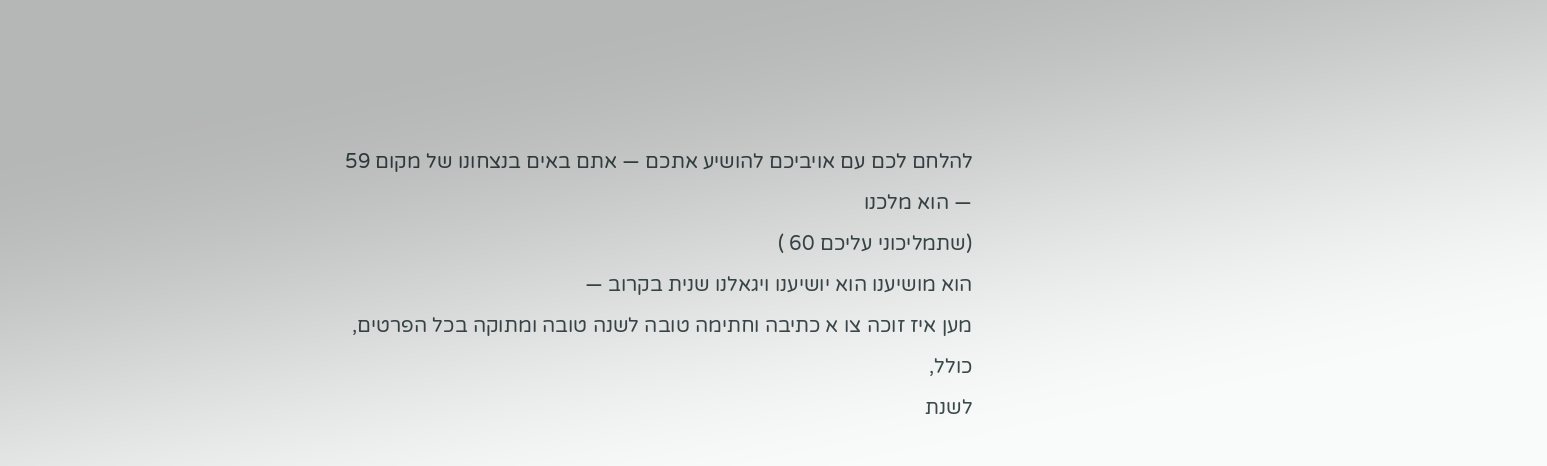להלחם לכם עם אויביכם להושיע אתכם — אתם באים בנצחונו של מקום 59
— הוא מלכנו
(שתמליכוני עליכם 60 )
הוא מושיענו הוא יושיענו ויגאלנו שנית בקרוב —
מען איז זוכה צו א כתיבה וחתימה טובה לשנה טובה ומתוקה בכל הפרטים,
כולל,
לשנת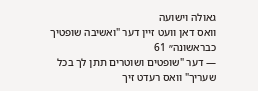גאולה וישועה
וואס דאן וועט זיין דער "ואשיבה שופטיך כבראשונה״ 61
— דער "שופטים ושוטרים תתן לך בכל שעריך" וואס רעדט זיך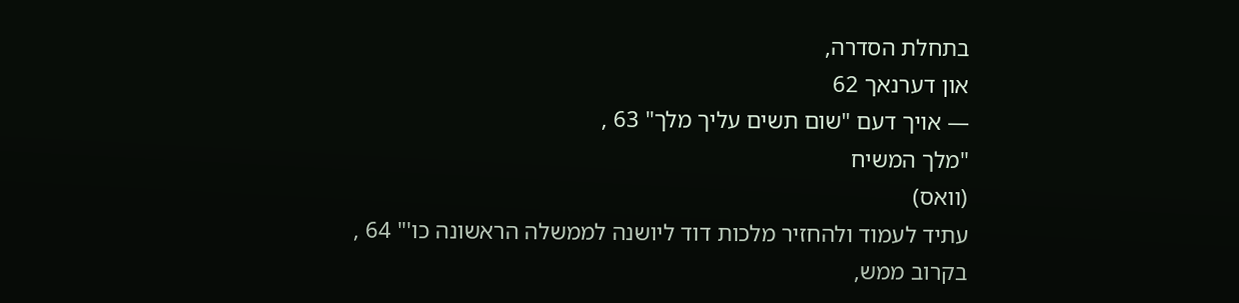בתחלת הסדרה,
און דערנאך 62
— אויך דעם "שום תשים עליך מלך" 63 ,
"מלך המשיח
(וואס)
עתיד לעמוד ולהחזיר מלכות דוד ליושנה לממשלה הראשונה כו'" 64 ,
בקרוב ממש,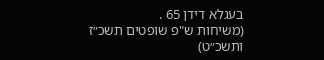בעגלא דידן 65 .
(משיחות ש"פ שופטים תשכ״ז ותשכ״ט)